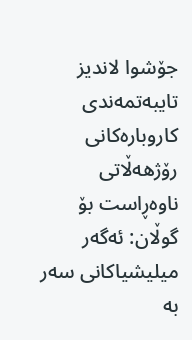جۆشوا لاندیز تایبەتمەندی کاروبارەکانی رۆژھەڵاتی ناوەڕاست بۆ گوڵان: ئەگەر میلیشیاکانی سەر بە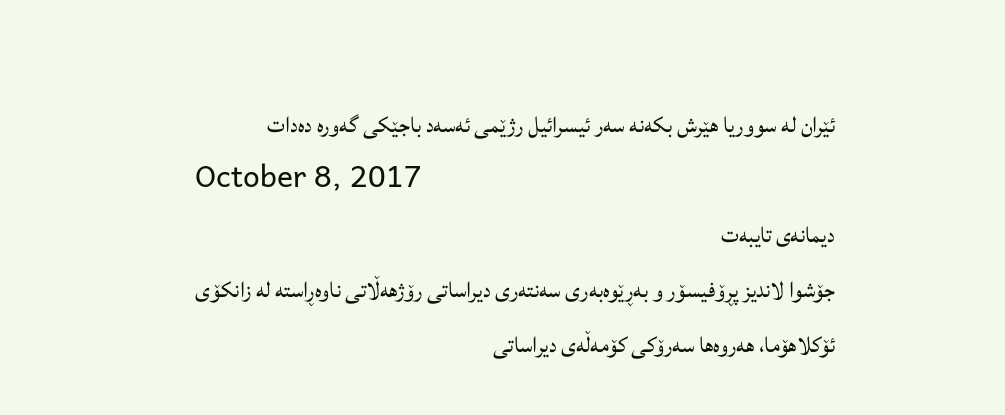ئێران لە سووریا ھێرش بکەنە سەر ئیسرائیل رژێمی ئەسەد باجێکی گەورە دەدات
October 8, 2017
دیمانەی تایبەت
جۆشوا لاندیز پڕۆفیسۆر و بەڕێوەبەری سەنتەری دیراساتی رۆژھەڵاتی ناوەڕاستە لە زانکۆی ئۆکلاھۆما، ھەروەھا سەرۆکی کۆمەڵەی دیراساتی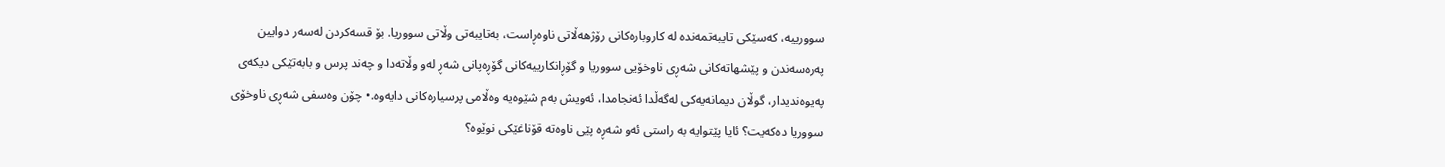سوورییە، کەسێکی تایبەتمەندە لە کاروبارەکانی رۆژھەڵاتی ناوەڕاست، بەتایبەتی وڵاتی سووریا. بۆ قسەکردن لەسەر دوایین پەرەسەندن و پێشھاتەکانی شەڕی ناوخۆیی سووریا و گۆڕانکارییەکانی گۆڕەپانی شەڕ لەو وڵاتەدا و چەند پرس و بابەتێکی دیکەی پەیوەندیدار، گوڵان دیمانەیەکی لەگەڵدا ئەنجامدا، ئەویش بەم شێوەیە وەڵامی پرسیارەکانی دایەوە.• چۆن وەسفی شەڕی ناوخۆی سووریا دەکەیت؟ ئایا پێتوایە بە راستی ئەو شەڕە پێی ناوەتە قۆناغێکی نوێوە؟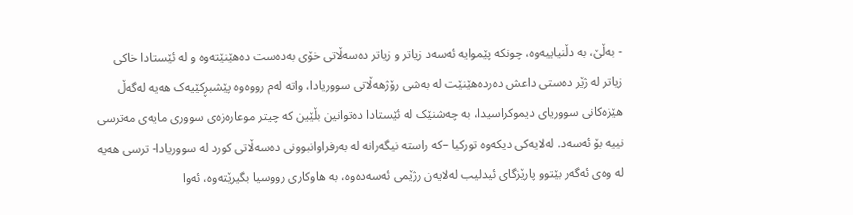- بەڵێ، بە دڵنیاییەوە، چونکە پێموایە ئەسەد زیاتر و زیاتر دەسەڵاتی خۆی بەدەست دەھێنێتەوە و لە ئێستادا خاکی زیاتر لە ژێر دەستی داعش دەردەھێنێت لە بەشی رۆژھەڵاتی سووریادا، واتە لەم رووەوە پێشبڕکێیەک ھەیە لەگەڵ ھێزەکانی سووریای دیموکراسیدا، بە چەشنێک لە ئێستادا دەتوانین بڵێین کە چیتر موعارەزەی سووری مایەی مەترسی نییە بۆ ئەسەد. لەلایەکی دیکەوە تورکیا –کە راستە نیگەرانە لە بەرفراوانبوونی دەسەڵاتی کورد لە سووریادا- ترسی ھەیە لە وەی ئەگەر بێتوو پارێزگای ئیدلیب لەلایەن رژێمی ئەسەدەوە، بە ھاوکاری رووسیا بگیرێتەوە، ئەوا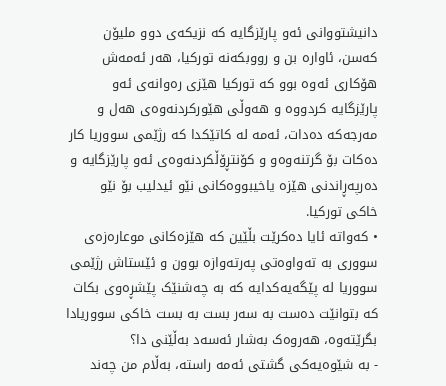دانیشتووانی ئەو پارێزگایە کە نزیکەی دوو ملیۆن کەسن، ئاوارە بن و رووبکەنە تورکیا، ھەر ئەمەش ھۆکاری ئەوە بوو کە تورکیا ھێزی رەوانەی ئەو پارێزگایە کردووە و ھەوڵی ھێورکردنەوەی ھەل و مەرجەکە دەدات، ئەمە لە کاتێکدا کە رژێمی سووریا کار دەکات بۆ گرتنەوەو و کۆنتڕۆڵکردنەوەی ئەو پارێزگایە و دەرپەڕاندنی ھێزە یاخیبووەکانی نێو ئیدلیب بۆ نێو خاکی تورکیا.
• کەواتە ئایا دەکرێت بڵێین کە ھێزەکانی موعارەزەی سووری بە تەواوەتی پەرتەوازە بوون و ئێستاش رژێمی سووریا لە پێگەیەکدایە کە بە چەشنێک پێشڕەوی بکات کە بتوانێت دەست بە سەر بست بە بست خاکی سووریادا بگرێتەوە، ھەروەک بەشار ئەسەد بەڵێنی دا؟
- بە شێوەیەکی گشتی ئەمە راستە، بەڵام من چەند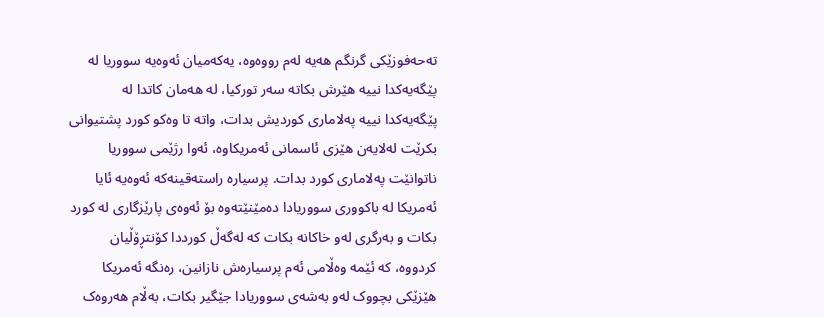تەحەفوزێکی گرنگم ھەیە لەم رووەوە، یەکەمیان ئەوەیە سووریا لە پێگەیەکدا نییە ھێرش بکاتە سەر تورکیا، لە ھەمان کاتدا لە پێگەیەکدا نییە پەلاماری کوردیش بدات، واتە تا وەکو کورد پشتیوانی بکرێت لەلایەن ھێزی ئاسمانی ئەمریکاوە، ئەوا رژێمی سووریا ناتوانێت پەلاماری کورد بدات. پرسیارە راستەقینەکە ئەوەیە ئایا ئەمریکا لە باکووری سووریادا دەمێنێتەوە بۆ ئەوەی پارێزگاری لە کورد بکات و بەرگری لەو خاکانە بکات کە لەگەڵ کورددا کۆنتڕۆڵیان کردووە، کە ئێمە وەڵامی ئەم پرسیارەش نازانین، رەنگە ئەمریکا ھێزێکی بچووک لەو بەشەی سووریادا جێگیر بکات، بەڵام ھەروەک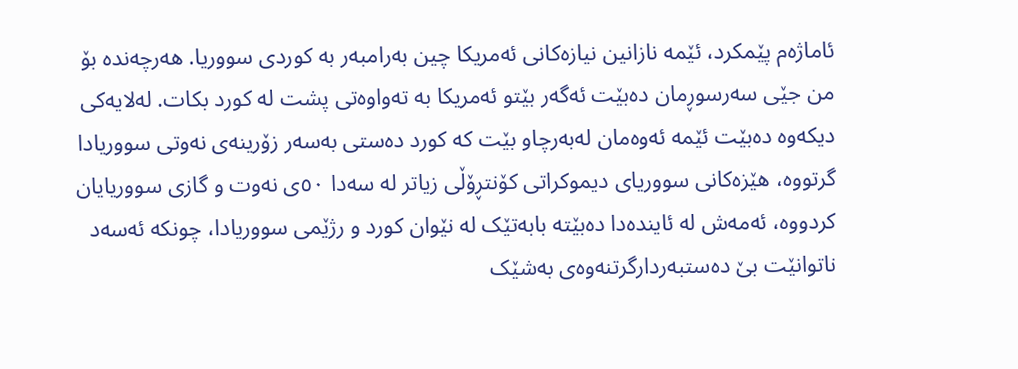ئاماژەم پێمکرد، ئێمە نازانین نیازەکانی ئەمریکا چین بەرامبەر بە کوردی سووریا. ھەرچەندە بۆ من جێی سەرسوڕمان دەبێت ئەگەر بێتو ئەمریکا بە تەواوەتی پشت لە کورد بکات. لەلایەکی دیکەوە دەبێت ئێمە ئەوەمان لەبەرچاو بێت کە کورد دەستی بەسەر زۆرینەی نەوتی سووریادا گرتووە، ھێزەکانی سووریای دیموکراتی کۆنتڕۆڵی زیاتر لە سەدا ٥٠ی نەوت و گازی سووریایان کردووە، ئەمەش لە ئایندەدا دەبێتە بابەتێک لە نێوان کورد و رژێمی سووریادا، چونکە ئەسەد ناتوانێت بێ دەستبەردارگرتنەوەی بەشێک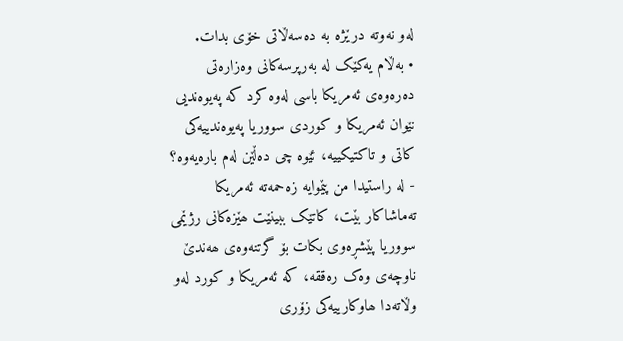لەو نەوتە درێژە بە دەسەڵاتی خۆی بدات.
• بەڵام یەکێک لە بەرپرسەکانی وەزارەتی دەرەوەی ئەمریکا باسی لەوە کرد کە پەیوەندیی نێوان ئەمریکا و کوردی سووریا پەیوەندییەکی کاتی و تاکتیکییە، ئێوە چی دەڵێن لەم بارەیەوە؟
- لە راستیدا من پێموایە زەحمەتە ئەمریکا تەماشاکار بێت، کاتێک ببینێت ھێزەکانی رژێمی سووریا پێشڕەوی بکات بۆ گرتنەوەی ھەندێ ناوچەی وەک رەققە، کە ئەمریکا و کورد لەو وڵاتەدا ھاوکارییەکی زۆری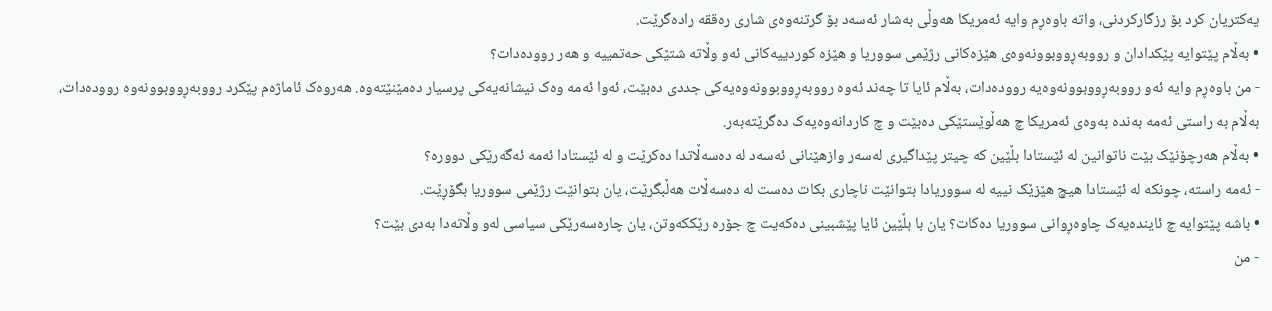یەکتریان کرد بۆ رزگارکردنی، واتە باوەڕم وایە ئەمریکا ھەوڵی بەشار ئەسەد بۆ گرتنەوەی شاری رەققە رادەگرێت.
• بەڵام پێتوایە پێکدادان و رووبەڕووبوونەوەی ھێزەکانی رژێمی سووریا و ھێزە کوردییەکانی ئەو وڵاتە شتێکی حەتمییە و ھەر روودەدات؟
- من باوەڕم وایە ئەو رووبەڕووبوونەوەیە روودەدات، بەڵام ئایا تا چەند ئەوە رووبەڕووبوونەوەیەکی جددی دەبێت، ئەوا ئەمە وەک نیشانەیەکی پرسیار دەمێنێتەوە. ھەروەک ئاماژەم پێکرد رووبەڕووبوونەوە روودەدات، بەڵام بە راستی ئەمە بەندە بەوەی ئەمریکا چ ھەڵوێستێکی دەبێت و چ کاردانەوەیەک دەگرێتەبەر.
• بەڵام ھەرچۆنێک بێت ناتوانین لە ئێستادا بڵێین کە چیتر پێداگیری لەسەر وازھێنانی ئەسەد لە دەسەڵاتدا دەکرێت و لە ئێستادا ئەمە ئەگەرێکی دوورە؟
- ئەمە راستە، چونکە لە ئێستادا ھیچ ھێزێک نییە لە سووریادا بتوانێت ناچاری بکات دەست لە دەسەڵات ھەڵبگرێت، یان بتوانێت رژێمی سووریا بگۆڕێت.
• باشە پێتوایە چ ئایندەیەک چاوەڕوانی سووریا دەکات؟ یان با بڵێین ئایا پێشبینی دەکەیت چ جۆرە رێککەوتن، یان چارەسەرێکی سیاسی لەو وڵاتەدا بەدی بێت؟
- من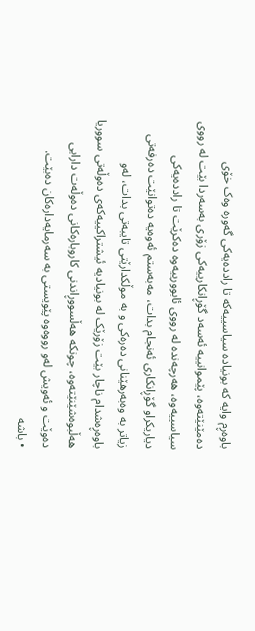باوەڕم وایە کە بونیادە سیاسییەکە تا راددەیەکی گەورە وەک خۆی دەمێنێتەوە، پێموانییە ئەسەد گۆڕانکارییەکی زۆری بەسەردا بێت لە رووی سیاسییەوە، ھەرچەندە لە رووی ئابوورییەوە دەکرێت تا راددەیەکی دیاریکراو گۆڕانکاری ئەنجام بدات، مەبەستم ئەوەیە دەتوانێت دەرفەتی زیاتر بە وەبەرھێنانی دەرەکی و بە موڵکدارێتی تایبەتی بدات، لەو باوەڕەشدام ناچار بێت زۆرێک لە بونیادیە ئیشتراکییەکەی دەوڵەتی سووریا ھەڵبوەشێنێتەوە، چونکە ھەڵسووڕاندنی کاروبارەکانی دەوڵەت دارایی دەوێت و ئەویش لەو رووەوە پێویستی بە سەرمایەدارەکان دەبێت.
• باشە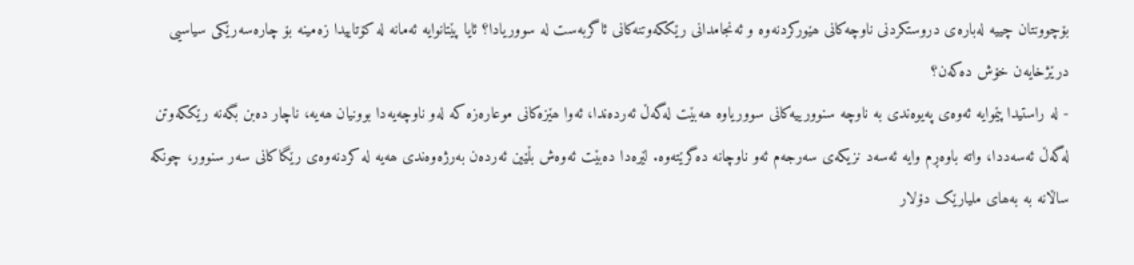بۆچوونتان چییە لەبارەی دروستکردنی ناوچەکانی ھێورکردنەوە و ئەنجامدانی رێککەوتنەکانی ئاگربەست لە سووریادا؟ ئایا پێتانوایە ئەمانە لە کۆتاییدا زەمینە بۆ چارەسەرێکی سیاسیی درێژخایەن خۆش دەکەن؟
- لە راستیدا پێموایە ئەوەی پەیوەندی بە ناوچە سنوورییەکانی سووریاوە ھەبێت لەگەڵ ئەردەندا، ئەوا ھێزەکانی موعارەزە کە لەو ناوچەیەدا بوونیان ھەیە، ناچار دەبن بگەنە رێککەوتن لەگەڵ ئەسەددا، واتە باوەڕم وایە ئەسەد نزیکەی سەرجەم ئەو ناوچانە دەگرێتەوە. لێرەدا دەبێت ئەوەش بڵێین ئەردەن بەرژەوەندی ھەیە لە کردنەوەی رێگاکانی سەر سنوور، چونکە ساڵانە بە بەھای ملیارێک دۆلار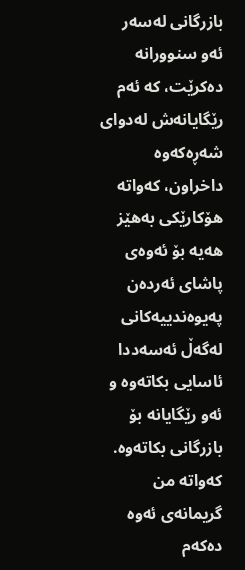بازرگانی لەسەر ئەو سنوورانە دەکرێت، کە ئەم رێگایانەش لەدوای شەڕەکەوە داخراون، کەواتە ھۆکارێکی بەھێز ھەیە بۆ ئەوەی پاشای ئەردەن پەیوەندییەکانی لەگەڵ ئەسەددا ئاسایی بکاتەوە و ئەو رێگایانە بۆ بازرگانی بکاتەوە. کەواتە من گریمانەی ئەوە دەکەم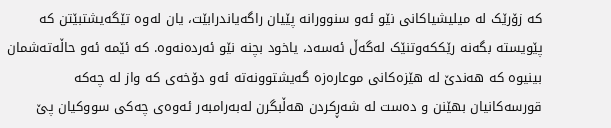کە زۆرێک لە میلیشیاکانی نێو ئەو سنوورانە پێیان راگەیاندرابێت، یان لەوە تێگەیشتبێتن کە پێویستە بگەنە رێککەوتنێک لەگەڵ ئەسەد، یاخود بچنە نێو ئەردەنەوە. کە ئێمە ئەو حاڵەتەشمان بینیوە کە ھەندێ لە ھێزەکانی موعارەزە گەیشتوونەتە ئەو دۆخەی کە واز لە چەکە قورسەکانیان بھێنن و دەست لە شەڕکردن ھەڵبگرن لەبەرامبەر ئەوەی چەکی سووکیان پێ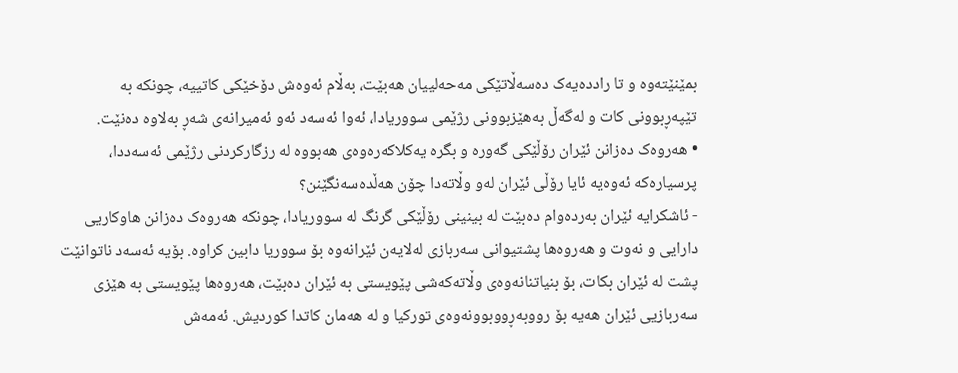بمێنێتەوە و تا راددەیەک دەسەڵاتێکی مەحەلییان ھەبێت، بەڵام ئەوەش دۆخێکی کاتییە، چونکە بە تێپەڕبوونی کات و لەگەڵ بەھێزبوونی رژێمی سووریادا، ئەوا ئەسەد ئەو ئەمیرانەی شەڕ بەلاوە دەنێت.
• ھەروەک دەزانن ئێران رۆڵێکی گەورە و بگرە یەکلاکەرەوەی ھەبووە لە رزگارکردنی رژێمی ئەسەددا، پرسیارەکە ئەوەیە ئایا رۆڵی ئێران لەو وڵاتەدا چۆن ھەڵدەسەنگێنن؟
- ئاشکرایە ئێران بەردەوام دەبێت لە بینینی رۆڵێکی گرنگ لە سووریادا، چونکە ھەروەک دەزانن ھاوکاریی دارایی و نەوت و ھەروەھا پشتیوانی سەربازی لەلایەن ئێرانەوە بۆ سووریا دابین کراوە. بۆیە ئەسەد ناتوانێت پشت لە ئێران بکات، بۆ بنیاتنانەوەی وڵاتەکەشی پێویستی بە ئێران دەبێت، ھەروەھا پێویستی بە ھێزی سەربازیی ئێران ھەیە بۆ رووبەڕووبوونەوەی تورکیا و لە ھەمان کاتدا کوردیش. ئەمەش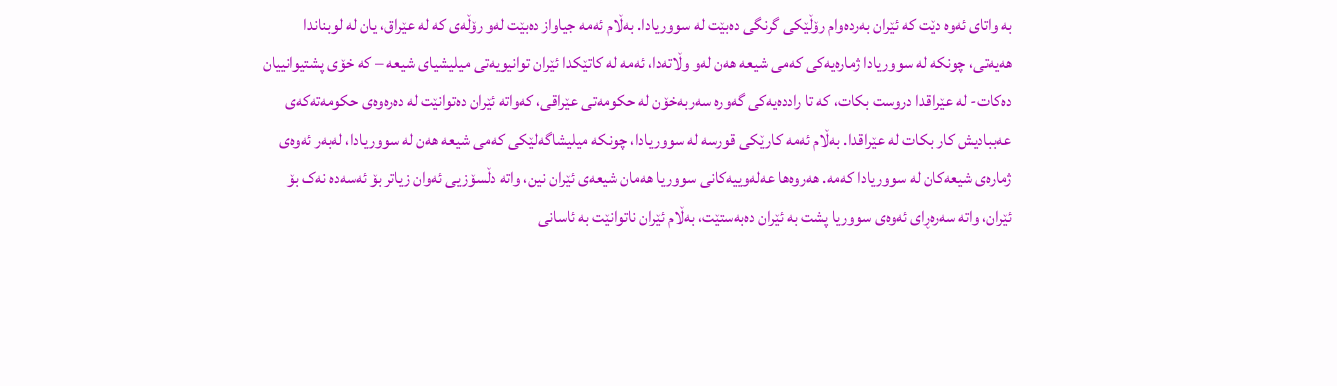بە واتای ئەوە دێت کە ئێران بەردەوام رۆڵێکی گرنگی دەبێت لە سووریادا. بەڵام ئەمە جیاواز دەبێت لەو رۆڵەی کە لە عێراق، یان لە لوبناندا ھەیەتی، چونکە لە سووریادا ژمارەیەکی کەمی شیعە ھەن لەو وڵاتەدا، ئەمە لە کاتێکدا ئێران توانیویەتی میلیشیای شیعە – کە خۆی پشتیوانییان دەکات- لە عێراقدا دروست بکات، کە تا راددەیەکی گەورە سەربەخۆن لە حکومەتی عێراقی، کەواتە ئێران دەتوانێت لە دەرەوەی حکومەتەکەی عەببادیش کار بکات لە عێراقدا. بەڵام ئەمە کارێکی قورسە لە سووریادا، چونکە میلیشاگەلێکی کەمی شیعە ھەن لە سووریادا، لەبەر ئەوەی ژمارەی شیعەکان لە سووریادا کەمە. ھەروەھا عەلەوییەکانی سووریا ھەمان شیعەی ئێران نین، واتە دڵسۆزیی ئەوان زیاتر بۆ ئەسەدە نەک بۆ ئێران، واتە سەرەڕای ئەوەی سووریا پشت بە ئێران دەبەستێت، بەڵام ئێران ناتوانێت بە ئاسانی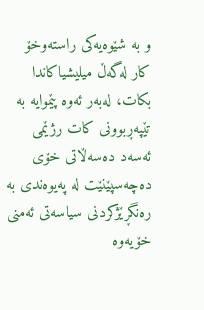و بە شێوەیەکی راستەوخۆ کار لەگەڵ میلیشیاکاندا بکات، لەبەر ئەوە پێموایە بە تێپەڕبوونی کات رژێمی ئەسەد دەسەڵاتی خۆی دەچەسپێنێت لە پەیوەندی بە رەنگڕێژکردنی سیاسەتی ئەمنی خۆیەوە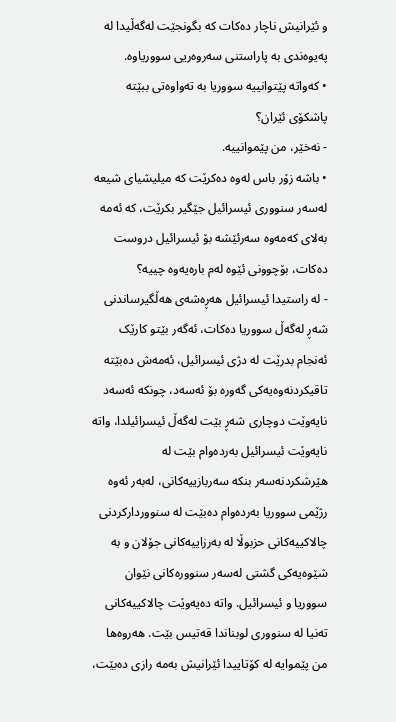و ئێرانیش ناچار دەکات کە بگونجێت لەگەڵیدا لە پەیوەندی بە پاراستنی سەروەریی سووریاوە.
• کەواتە پێتوانییە سووریا بە تەواوەتی ببێتە پاشکۆی ئێران؟
- نەخێر، من پێموانییە.
• باشە زۆر باس لەوە دەکرێت کە میلیشیای شیعە لەسەر سنووری ئیسرائیل جێگیر بکرێت، کە ئەمە بەلای کەمەوە سەرئێشە بۆ ئیسرائیل دروست دەکات، بۆچوونی ئێوە لەم بارەیەوە چییە؟
- لە راستیدا ئیسرائیل ھەڕەشەی ھەڵگیرساندنی شەڕ لەگەڵ سووریا دەکات، ئەگەر بێتو کارێک ئەنجام بدرێت لە دژی ئیسرائیل، ئەمەش دەبێتە تاقیکردنەوەیەکی گەورە بۆ ئەسەد، چونکە ئەسەد نایەوێت دوچاری شەڕ بێت لەگەڵ ئیسرائیلدا، واتە نایەوێت ئیسرائیل بەردەوام بێت لە ھێرشکردنەسەر بنکە سەربازییەکانی، لەبەر ئەوە رژێمی سووریا بەردەوام دەبێت لە سنووردارکردنی چالاکییەکانی حزبوڵا لە بەرزاییەکانی جۆلان و بە شێوەیەکی گشتی لەسەر سنوورەکانی نێوان سووریا و ئیسرائیل. واتە دەیەوێت چالاکییەکانی تەنیا لە سنووری لوبناندا قەتیس بێت. ھەروەھا من پێموایە لە کۆتاییدا ئێرانیش بەمە رازی دەبێت،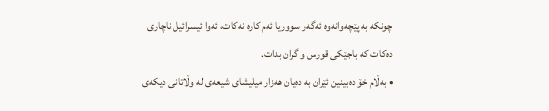چونکە بە پێچەوانەوە ئەگەر سووریا ئەم کارە نەکات، ئەوا ئیسرائیل ناچاری دەکات کە باجێکی قورس و گران بدات.
• بەڵام خۆ دەبینین ئێران بە دەیان ھەزار میلیشای شیعەی لە وڵاتانی دیکەی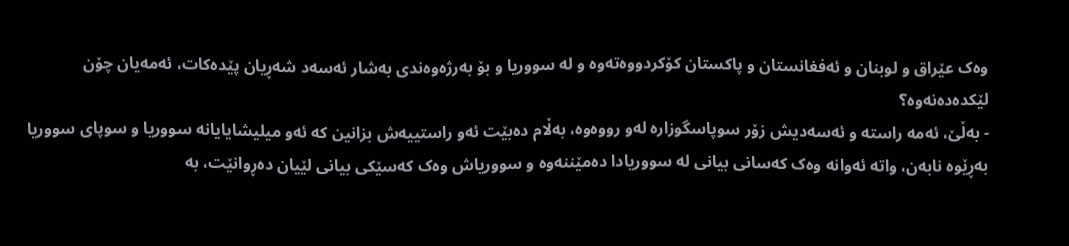وەک عێراق و لوبنان و ئەفغانستان و پاکستان کۆکردووەتەوە و لە سووریا و بۆ بەرژەوەندی بەشار ئەسەد شەڕیان پێدەکات، ئەمەیان چۆن لێکدەدەنەوە؟
- بەڵێ، ئەمە راستە و ئەسەدیش زۆر سوپاسگوزارە لەو رووەوە، بەڵام دەبێت ئەو راستییەش بزانین کە ئەو میلیشایایانە سووریا و سوپای سووریا بەڕێوە نابەن، واتە ئەوانە وەک کەسانی بیانی لە سووریادا دەمێننەوە و سووریاش وەک کەسێکی بیانی لێیان دەڕوانێت، بە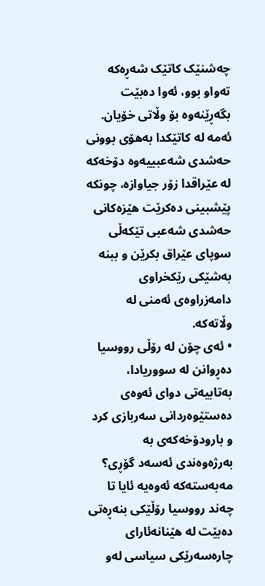چەشنێک کاتێک شەڕەکە تەواو بوو، ئەوا دەبێت بگەڕێنەوە بۆ وڵاتی خۆیان. ئەمە لە کاتێکدا بەھۆی بوونی حەشدی شەعبییەوە دۆخەکە لە عێراقدا زۆر جیاوازە، چونکە پێشبینی دەکرێت ھێزەکانی حەشدی شەعبی تێکەڵی سوپای عێراق بکرێن و ببنە بەشێکی رێکخراوی دامەزراوەی ئەمنی لە وڵاتەکە.
• ئەی چۆن لە رۆڵی رووسیا دەڕوانن لە سووریادا، بەتابیەتی دوای ئەوەی دەستێوەردانی سەربازی کرد و بارودۆخەکەی بە بەرژەوەندی ئەسەد گۆڕی؟ مەبەستەکە ئەوەیە ئایا تا چەند رووسیا رۆڵێکی بنەڕەتی دەبێت لە ھێنانەئارای چارەسەرێکی سیاسی لەو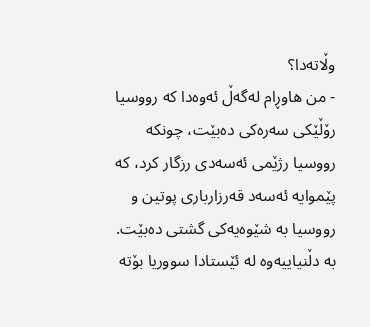وڵاتەدا؟
- من ھاوڕام لەگەڵ ئەوەدا کە رووسیا رۆڵێکی سەرەکی دەبێت، چونکە رووسیا رژێمی ئەسەدی رزگار کرد، کە پێموایە ئەسەد قەرزارباری پوتین و رووسیا بە شێوەیەکی گشتی دەبێت. بە دڵنیاییەوە لە ئێستادا سووریا بۆتە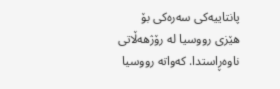پانتاییەکی سەرەکی بۆ ھێزی رووسیا لە رۆژھەڵاتی ناوەڕاستدا. کەواتە رووسیا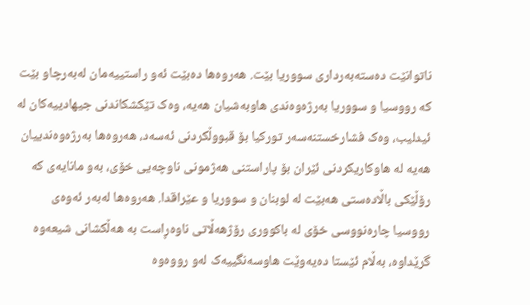ناتوانێت دەستەبەرداری سووریا بێت. ھەروەھا دەبێت ئەو راستییەمان لەبەرچاو بێت کە رووسیا و سووریا بەرژەوەندی ھاوبەشیان ھەیە، وەک تێکشکاندنی جیھادییەکان لە ئیدلیب، وەک فشارخستنەسەر تورکیا بۆ قبووڵکردنی ئەسەد، ھەروەھا بەرژەوەندییان ھەیە لە ھاوکاریکردنی ئێران بۆ پاراستنی ھەژمونی ناوچەیی خۆی، بەو مانایەی کە رۆڵێکی باڵادەستی ھەبێت لە لوبنان و سووریا و عێراقدا. ھەروەھا لەبەر ئەوەی رووسیا چارەنووسی خۆی لە باکووری رۆژھەڵاتی ناوەڕاست بە ھەڵکشانی شیعەوە گرێداوە، بەڵام ئێستا دەیەوێت ھاوسەنگییەک لەو رووەوە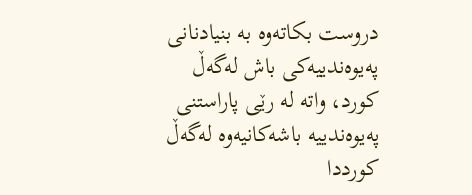دروست بکاتەوە بە بنیادنانی پەیوەندییەکی باش لەگەڵ کورد، واتە لە رێی پاراستنی پەیوەندییە باشەکانیەوە لەگەڵ کورددا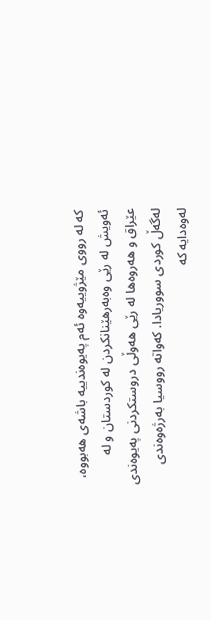کە لە رووی مێژوییەوە ئەم پەیوەندییە باشەی ھەبووە، ئەویش لە رێی وەبەرھێنانکردن لە کوردستان و لە عێراق و ھەروەھا لە رێی ھەوڵی دروستکردنی پەیوەندی لەگەڵ کوردی سووریادا. کەواتە رووسیا بەرژەوەندی لەوەدایە کە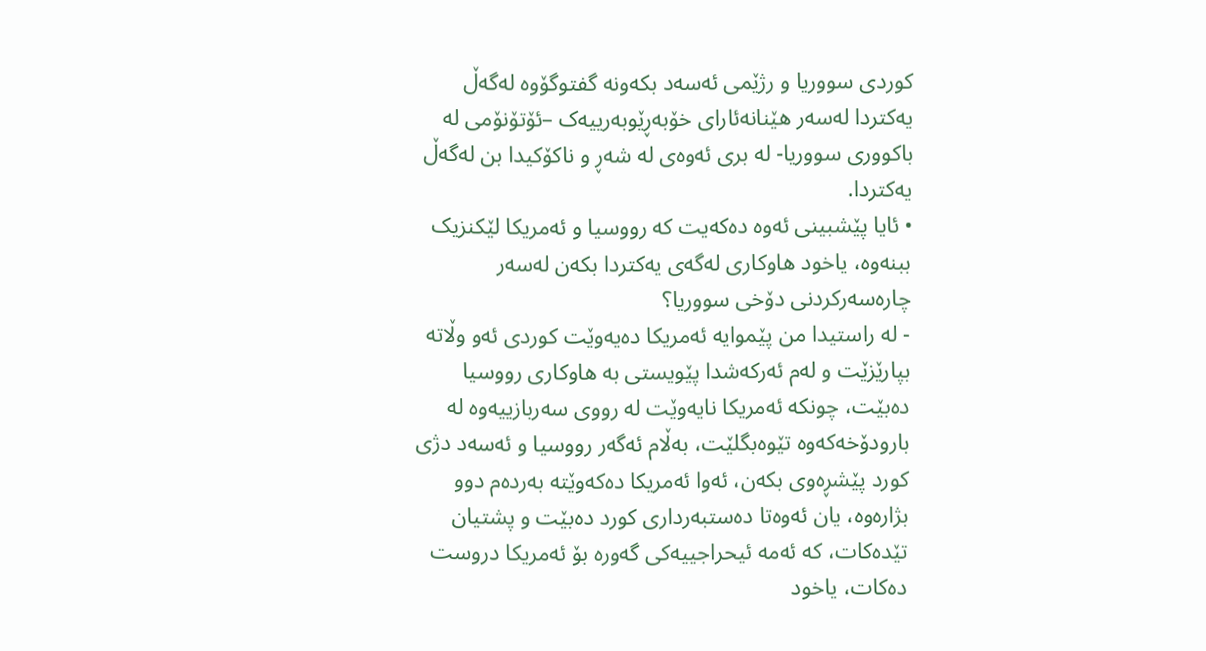کوردی سووریا و رژێمی ئەسەد بکەونە گفتوگۆوە لەگەڵ یەکتردا لەسەر ھێنانەئارای خۆبەڕێوبەرییەک –ئۆتۆنۆمی لە باکووری سووریا- لە بری ئەوەی لە شەڕ و ناکۆکیدا بن لەگەڵ یەکتردا.
• ئایا پێشبینی ئەوە دەکەیت کە رووسیا و ئەمریکا لێکنزیک ببنەوە، یاخود ھاوکاری لەگەی یەکتردا بکەن لەسەر چارەسەرکردنی دۆخی سووریا؟
- لە راستیدا من پێموایە ئەمریکا دەیەوێت کوردی ئەو وڵاتە بپارێزێت و لەم ئەرکەشدا پێویستی بە ھاوکاری رووسیا دەبێت، چونکە ئەمریکا نایەوێت لە رووی سەربازییەوە لە بارودۆخەکەوە تێوەبگلێت، بەڵام ئەگەر رووسیا و ئەسەد دژی کورد پێشڕەوی بکەن، ئەوا ئەمریکا دەکەوێتە بەردەم دوو بژارەوە، یان ئەوەتا دەستبەرداری کورد دەبێت و پشتیان تێدەکات، کە ئەمە ئیحراجییەکی گەورە بۆ ئەمریکا دروست دەکات، یاخود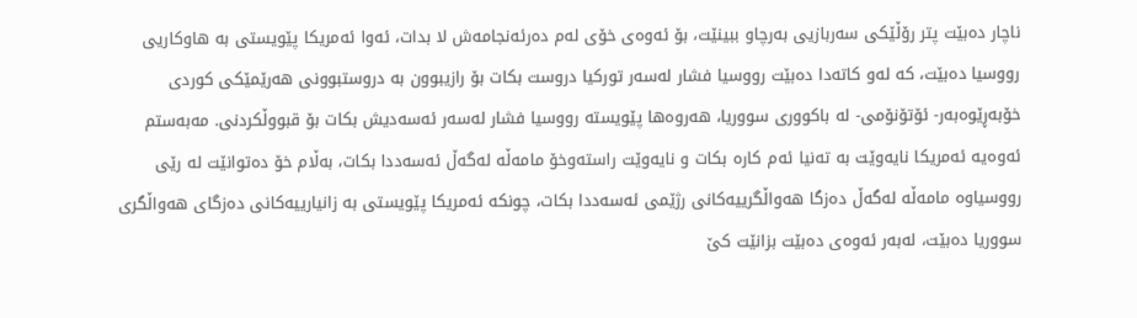ناچار دەبێت پتر رۆڵێکی سەربازیی بەرچاو ببینێت، بۆ ئەوەی خۆی لەم دەرئەنجامەش لا بدات، ئەوا ئەمریکا پێویستی بە ھاوکاریی رووسیا دەبێت، کە لەو کاتەدا دەبێت رووسیا فشار لەسەر تورکیا دروست بکات بۆ رازیبوون بە دروستبوونی ھەرێمێکی کوردی خۆبەڕێوەبەر- ئۆتۆنۆمی- لە باکووری سووریا، ھەروەھا پێویستە رووسیا فشار لەسەر ئەسەدیش بکات بۆ قبووڵکردنی. مەبەستم ئەوەیە ئەمریکا نایەوێت بە تەنیا ئەم کارە بکات و نایەوێت راستەوخۆ مامەڵە لەگەڵ ئەسەددا بکات، بەڵام خۆ دەتوانێت لە رێی رووسیاوە مامەڵە لەگەڵ دەزگا ھەواڵگرییەکانی رژێمی ئەسەددا بکات، چونکە ئەمریکا پێویستی بە زانیارییەکانی دەزگای ھەواڵگری سووریا دەبێت، لەبەر ئەوەی دەبێت بزانێت کێ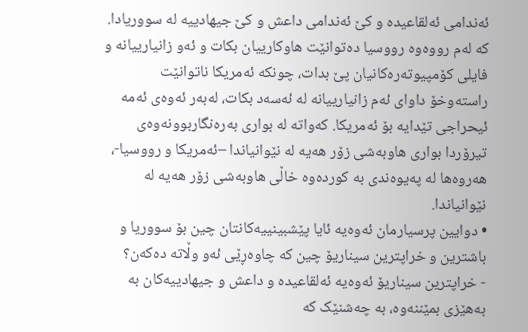ئەندامی ئەلقاعیدە و کێ ئەندامی داعش و کێ جیھادییە لە سووریادا. کە لەم رووەوە رووسیا دەتوانێت ھاوکارییان بکات و ئەو زانیارییانە و فایلی کۆمپیوتەرەکانیان پێ بدات، چونکە ئەمریکا ناتوانێت راستەوخۆ داوای ئەم زانیارییانە لە ئەسەد بکات، لەبەر ئەوەی ئەمە ئیحراجی تێدایە بۆ ئەمریکا. کەواتە لە بواری بەرەنگاربوونەوەی تیرۆردا بواری ھاوبەشی زۆر ھەیە لە نێوانیاندا –ئەمریکا و رووسیا-، ھەروەھا لە پەیوەندی بە کوردەوە خاڵی ھاوبەشی زۆر ھەیە لە نێوانیاندا.
• دوایین پرسیارمان ئەوەیە ئایا پێشبینییەکانتان چین بۆ سووریا و باشترین و خراپترین سیناریۆ چین کە چاوەڕێی ئەو وڵاتە دەکەن؟
- خراپترین سیناریۆ ئەوەیە ئەلقاعیدە و داعش و جیھادییەکان بە بەھێزی بمێننەوە، بە چەشنێک کە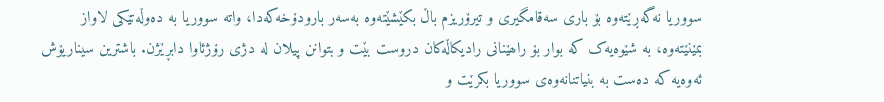سووریا نەگەڕێتەوە بۆ باری سەقامگیری و تیرۆریزم باڵ بکێشێتەوە بەسەر بارودۆخەکەدا، واتە سووریا بە دەوڵەتێکی لاواز بمێنێتەوە، بە شێوەیەک کە بوار بۆ راھێنانی رادیکاڵەکان دروست بێت و بتوانن پیلان لە دژی رۆژئاوا دابڕێژن. باشترین سیناریۆش ئەوەیە کە دەست بە بنیاتنانەوەی سووریا بکرێت و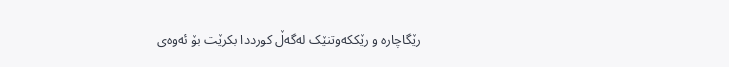رێگاچارە و رێککەوتنێک لەگەڵ کورددا بکرێت بۆ ئەوەی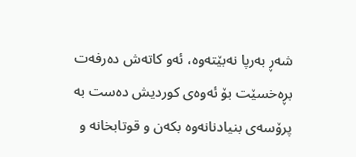شەڕ بەرپا نەبێتەوە، ئەو کاتەش دەرفەت بڕەخسێت بۆ ئەوەی کوردیش دەست بە پرۆسەی بنیادنانەوە بکەن و قوتابخانە و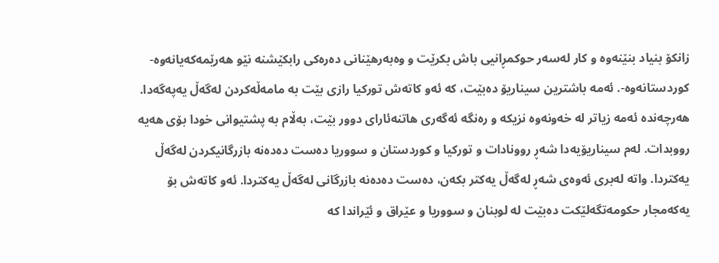زانکۆ بنیاد بنێنەوە و کار لەسەر حوکمڕانیی باش بکرێت و وەبەرھێنانی دەرەکی رابکێشنە نێو ھەرێمەکەیانەوە- کوردستانەوە-. ئەمە باشترین سیناریۆ دەبێت، کە ئەو کاتەش تورکیا رازی بێت بە مامەڵەکردن لەگەڵ یەپەگەدا. ھەرچەندە ئەمە زیاتر لە خەونەوە نزیکە و رەنگە ئەگەری ھاتنەئارای دوور بێت، بەڵام بە پشتیوانی خودا بۆی ھەیە رووبدات. لەم سیناریۆیەدا شەڕ روونادات و تورکیا و کوردستان و سووریا دەست دەدەنە بازرگانیکردن لەگەڵ یەکتردا. واتە لەبری ئەوەی شەڕ لەگەڵ یەکتر بکەن، دەست دەدەنە بازرگانی لەگەڵ یەکتردا. ئەو کاتەش بۆ یەکەمجار حکومەتگەلێکت دەبێت لە لوبنان و سووریا و عێراق و ئێراندا کە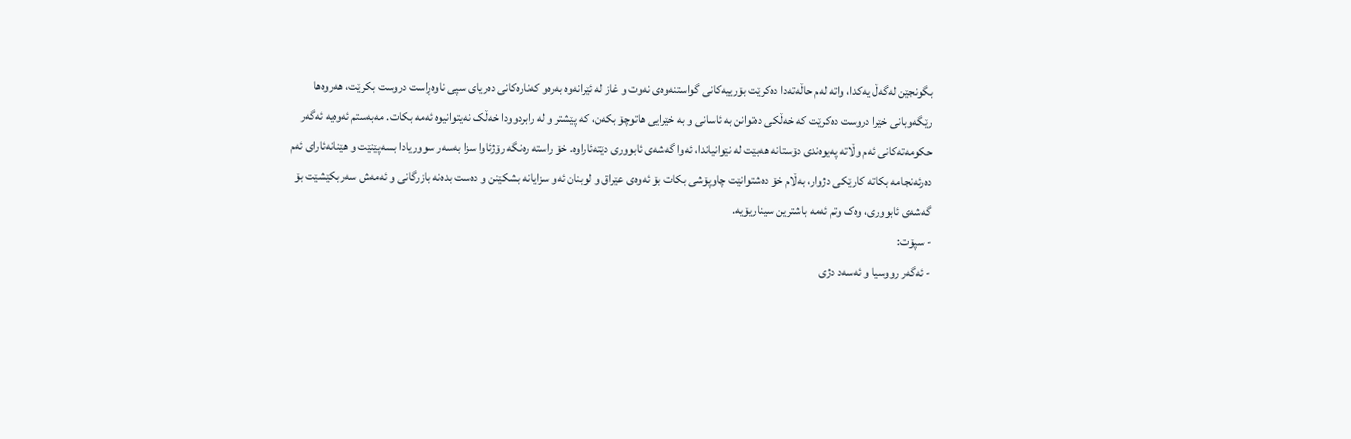بگونجێن لەگەڵ یەکدا، واتە لەم حاڵەتەدا دەکرێت بۆرییەکانی گواستنەوەی نەوت و غاز لە ئێرانەوە بەرەو کەنارەکانی دەریای سپی ناوەڕاست دروست بکرێت، ھەروەھا رێگەوبانی خێرا دروست دەکرێت کە خەڵکی دەتوانن بە ئاسانی و بە خێرایی ھاتوچۆ بکەن، کە پێشتر و لە رابردوودا خەڵک نەیتوانیوە ئەمە بکات. مەبەستم ئەوەیە ئەگەر حکومەتەکانی ئەم وڵاتە پەیوەندی دۆستانە ھەبێت لە نێوانیاندا، ئەوا گەشەی ئابووری دێتەئاراوە. خۆ راستە رەنگە رۆژئاوا سزا بەسەر سووریادا بسەپێنێت و ھێنانەئارای ئەم دەرئەنجامە بکاتە کارێکی دژوار، بەڵام خۆ دەشتوانێت چاوپۆشی بکات بۆ ئەوەی عێراق و لوبنان ئەو سزایانە بشکێنن و دەست بدەنە بازرگانی و ئەمەش سەربکێشێت بۆ گەشەی ئابووری، وەک وتم ئەمە باشترین سیناریۆیە.
- سپۆت:
- ئەگەر رووسیا و ئەسەد دژی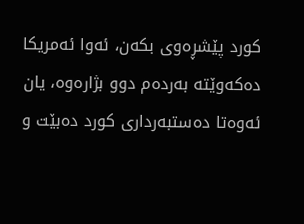کورد پێشڕەوی بکەن، ئەوا ئەمریکا دەکەوێتە بەردەم دوو بژارەوە، یان ئەوەتا دەستبەرداری کورد دەبێت و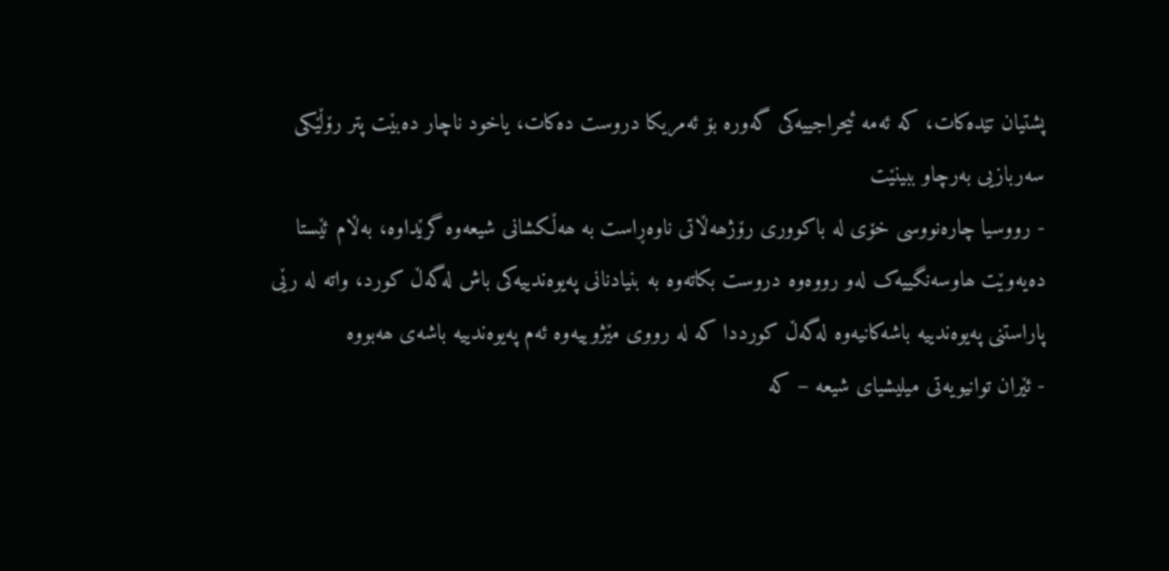پشتیان تێدەکات، کە ئەمە ئیحراجییەکی گەورە بۆ ئەمریکا دروست دەکات، یاخود ناچار دەبێت پتر رۆڵێکی سەربازیی بەرچاو ببینێت
- رووسیا چارەنووسی خۆی لە باکووری رۆژھەڵاتی ناوەڕاست بە ھەڵکشانی شیعەوە گرێداوە، بەڵام ئێستا دەیەوێت ھاوسەنگییەک لەو رووەوە دروست بکاتەوە بە بنیادنانی پەیوەندییەکی باش لەگەڵ کورد، واتە لە رێی پاراستنی پەیوەندییە باشەکانیەوە لەگەڵ کورددا کە لە رووی مێژوییەوە ئەم پەیوەندییە باشەی ھەبووە
- ئێران توانیویەتی میلیشیای شیعە – کە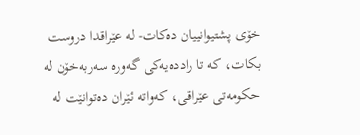خۆی پشتیوانییان دەکات- لە عێراقدا دروست بکات، کە تا راددەیەکی گەورە سەربەخۆن لە حکومەتی عێراقی، کەواتە ئێران دەتوانێت لە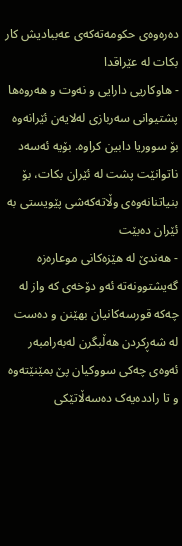دەرەوەی حکومەتەکەی عەببادیش کار بکات لە عێراقدا
- ھاوکاریی دارایی و نەوت و ھەروەھا پشتیوانی سەربازی لەلایەن ئێرانەوە بۆ سووریا دابین کراوە. بۆیە ئەسەد ناتوانێت پشت لە ئێران بکات، بۆ بنیاتنانەوەی وڵاتەکەشی پێویستی بە ئێران دەبێت
- ھەندێ لە ھێزەکانی موعارەزە گەیشتوونەتە ئەو دۆخەی کە واز لە چەکە قورسەکانیان بھێنن و دەست لە شەڕکردن ھەڵبگرن لەبەرامبەر ئەوەی چەکی سووکیان پێ بمێنێتەوە و تا راددەیەک دەسەڵاتێکی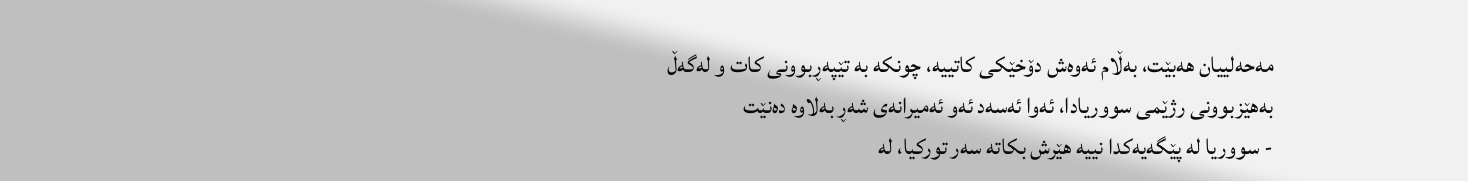مەحەلییان ھەبێت، بەڵام ئەوەش دۆخێکی کاتییە، چونکە بە تێپەڕبوونی کات و لەگەڵ بەھێزبوونی رژێمی سووریادا، ئەوا ئەسەد ئەو ئەمیرانەی شەڕ بەلاوە دەنێت
- سووریا لە پێگەیەکدا نییە ھێرش بکاتە سەر تورکیا، لە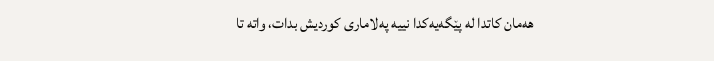ھەمان کاتدا لە پێگەیەکدا نییە پەلاماری کوردیش بدات، واتە تا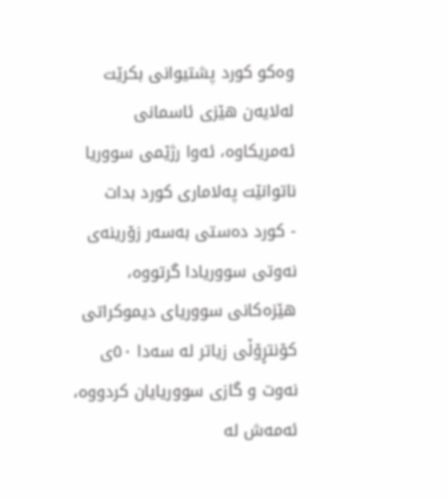وەکو کورد پشتیوانی بکرێت لەلایەن ھێزی ئاسمانی ئەمریکاوە، ئەوا رژێمی سووریا ناتوانێت پەلاماری کورد بدات
- کورد دەستی بەسەر زۆرینەی نەوتی سووریادا گرتووە، ھێزەکانی سووریای دیموکراتی کۆنتڕۆڵی زیاتر لە سەدا ٥٠ی نەوت و گازی سووریایان کردووە، ئەمەش لە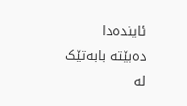ئایندەدا دەبێتە بابەتێک لە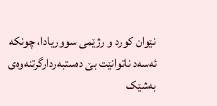نێوان کورد و رژێمی سووریادا، چونکە ئەسەد ناتوانێت بێ دەستبەردارگرتنەوەی بەشێک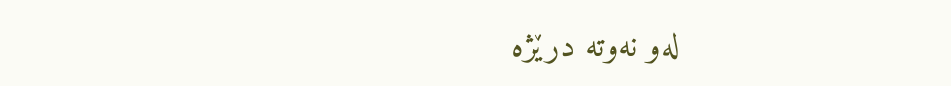لەو نەوتە درێژە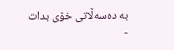بە دەسەڵاتی خۆی بدات
-